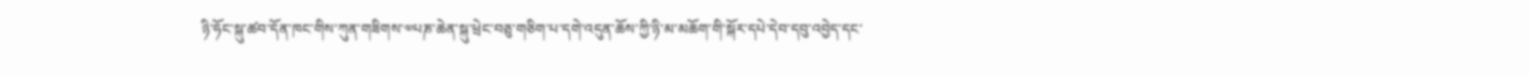ཉི་ཧོང་སྐུ་ཚབ་དོན་ཁང་གིས་ཀུན་གཟིགས་༧པཎ་ཆེན་སྐུ་ཕྲེང་བཅུ་གཅིག་པ་དགེ་འདུན་ཆོས་ཀྱི་ཉི་མ་མཆོག་གི་སྐོར་དཔེ་དེབ་དབུ་འབྱེད་དང་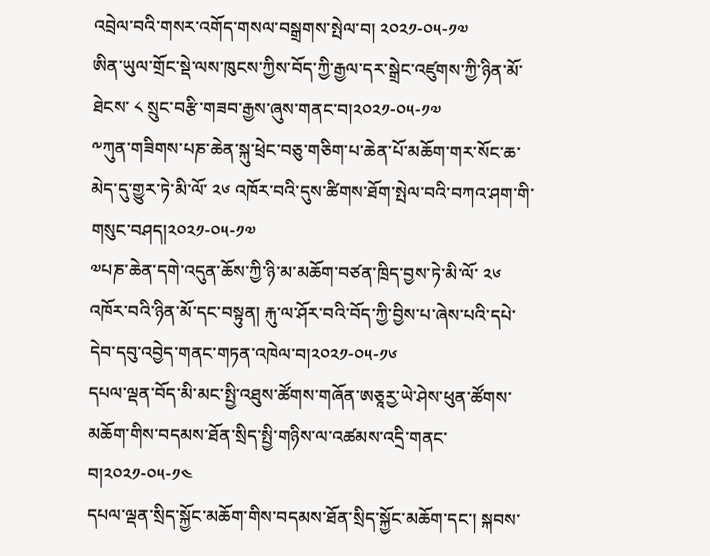འབྲེལ་བའི་གསར་འགོད་གསལ་བསྒྲགས་སྤེལ་བ། ༢༠༢༡-༠༥-༡༧
ཨིན་ཡུལ་གྲོང་སྡེ་ལས་ཁུངས་ཀྱིས་བོད་ཀྱི་རྒྱལ་དར་སྒྲེང་འཛུགས་ཀྱི་ཉིན་མོ་ཐེངས་ ༨ སྲུང་བརྩི་གཟབ་རྒྱས་ཞུས་གནང་བ།༢༠༢༡-༠༥-༡༧
༸ཀུན་གཟིགས་པཎ་ཆེན་སྐུ་ཕྲེང་བཅུ་གཅིག་པ་ཆེན་པོ་མཆོག་གར་སོང་ཆ་མེད་དུ་གྱུར་ཏེ་མི་ལོ་ ༢༦ འཁོར་བའི་དུས་ཚིགས་ཐོག་སྤེལ་བའི་བཀའ་ཤག་གི་གསུང་བཤད།༢༠༢༡-༠༥-༡༧
༧པཎ་ཆེན་དགེ་འདུན་ཆོས་ཀྱི་ཉི་མ་མཆོག་བཙན་ཁྲིད་བྱས་ཏེ་མི་ལོ་ ༢༦ འཁོར་བའི་ཉིན་མོ་དང་བསྟུན། རྐུ་ལ་ཤོར་བའི་བོད་ཀྱི་བྱིས་པ་ཞེས་པའི་དཔེ་དེབ་དབུ་འབྱེད་གནང་གཏན་འཁེལ་བ།༢༠༢༡-༠༥-༡༦
དཔལ་ལྡན་བོད་མི་མང་སྤྱི་འཐུས་ཚོགས་གཞོན་ཨཅཱརྱ་ཡེ་ཤེས་ཕུན་ཚོགས་མཆོག་གིས་བདམས་ཐོན་སྲིད་སྤྱི་གཉིས་ལ་འཚམས་འདྲི་གནང་བ།༢༠༢༡-༠༥-༡༤
དཔལ་ལྡན་སྲིད་སྐྱོང་མཆོག་གིས་བདམས་ཐོན་སྲིད་སྐྱོང་མཆོག་དང་། སྐབས་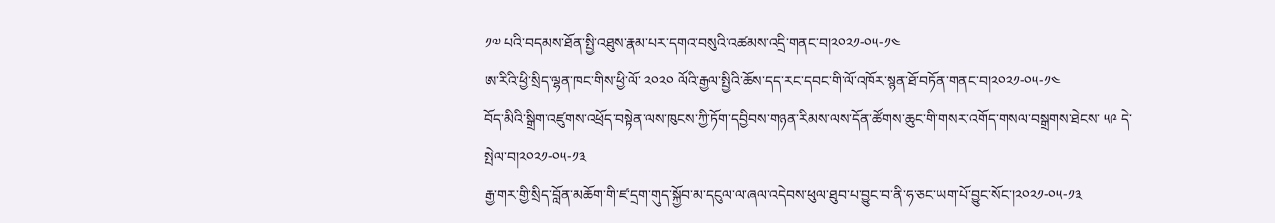༡༧ པའི་བདམས་ཐོན་སྤྱི་འཐུས་རྣམ་པར་དགའ་བསུའི་འཚམས་འདྲི་གནང་བ།༢༠༢༡-༠༥-༡༤
ཨ་རིའི་ཕྱི་སྲིད་ལྷན་ཁང་གིས་ཕྱི་ལོ་ ༢༠༢༠ ལོའི་རྒྱལ་སྤྱིའི་ཆོས་དད་རང་དབང་གི་ལོ་འཁོར་སྙན་ཐོ་བཏོན་གནང་བ།༢༠༢༡-༠༥-༡༤
བོད་མིའི་སྒྲིག་འཛུགས་འཕྲོད་བསྟེན་ལས་ཁུངས་ཀྱི་ཏོག་དབྱིབས་གཉན་རིམས་ལས་དོན་ཚོགས་ཆུང་གི་གསར་འགོད་གསལ་བསྒྲགས་ཐེངས་ ༥༩ དེ་སྤེལ་བ།༢༠༢༡-༠༥-༡༣
རྒྱ་གར་གྱི་སྲིད་བློན་མཆོག་གི་ཛ་དྲག་གུད་སྐྱོབ་མ་དངུལ་ལ་ཞལ་འདེབས་ཕུལ་ཐུབ་པ་བྱུང་བ་ནི་ཧ་ཅང་ཡག་པོ་བྱུང་སོང་།༢༠༢༡-༠༥-༡༣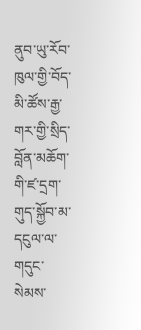ནུབ་ཡུ་རོབ་ཁུལ་གྱི་བོད་མི་ཚོས་རྒྱ་གར་གྱི་སྲིད་བློན་མཆོག་གི་ཛ་དྲག་གུད་སྐྱོབ་མ་དངུལ་ལ་གདུང་སེམས་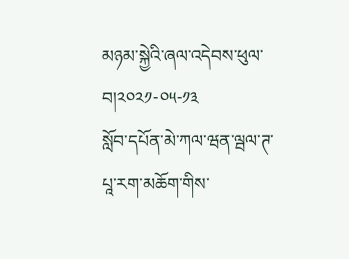མཉམ་སྐྱེའི་ཞལ་འདེབས་ཕུལ་བ།༢༠༢༡-༠༥-༡༣
སློབ་དཔོན་མེ་ཀལ་ཝན་ལྦལ་ཊ་པཱ་རག་མཆོག་གིས་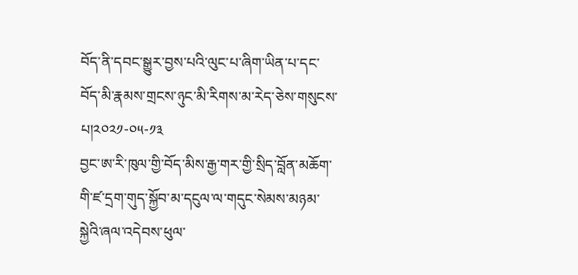བོད་ནི་དབང་སྒྱུར་བྱས་པའི་ལུང་པ་ཞིག་ཡིན་པ་དང་བོད་མི་རྣམས་གྲངས་ཉུང་མི་རིགས་མ་རེད་ཅེས་གསུངས་པ།༢༠༢༡-༠༥-༡༣
བྱང་ཨ་རི་ཁུལ་གྱི་བོད་མིས་རྒྱ་གར་གྱི་སྲིད་བློན་མཆོག་གི་ཛ་དྲག་གུད་སྐྱོབ་མ་དངུལ་ལ་གདུང་སེམས་མཉམ་སྐྱེའི་ཞལ་འདེབས་ཕུལ་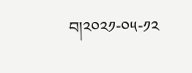བ།༢༠༢༡-༠༥-༡༢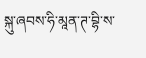སྐུ་ཞབས་ཧི་མཱན་ཊ་བྷི་ས་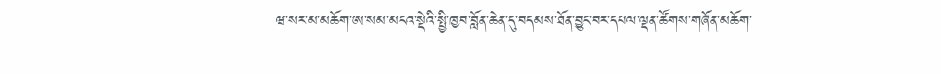ཝ་སར་མ་མཆོག་ཨ་སམ་མངའ་སྡེའི་སྤྱི་ཁྱབ་བློན་ཆེན་དུ་བདམས་ཐོན་བྱུང་བར་དཔལ་ལྡན་ཚོགས་གཞོན་མཆོག་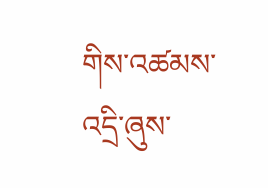གིས་འཚམས་འདྲི་ཞུས་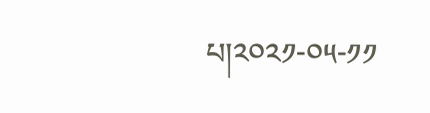པ།༢༠༢༡-༠༥-༡༡